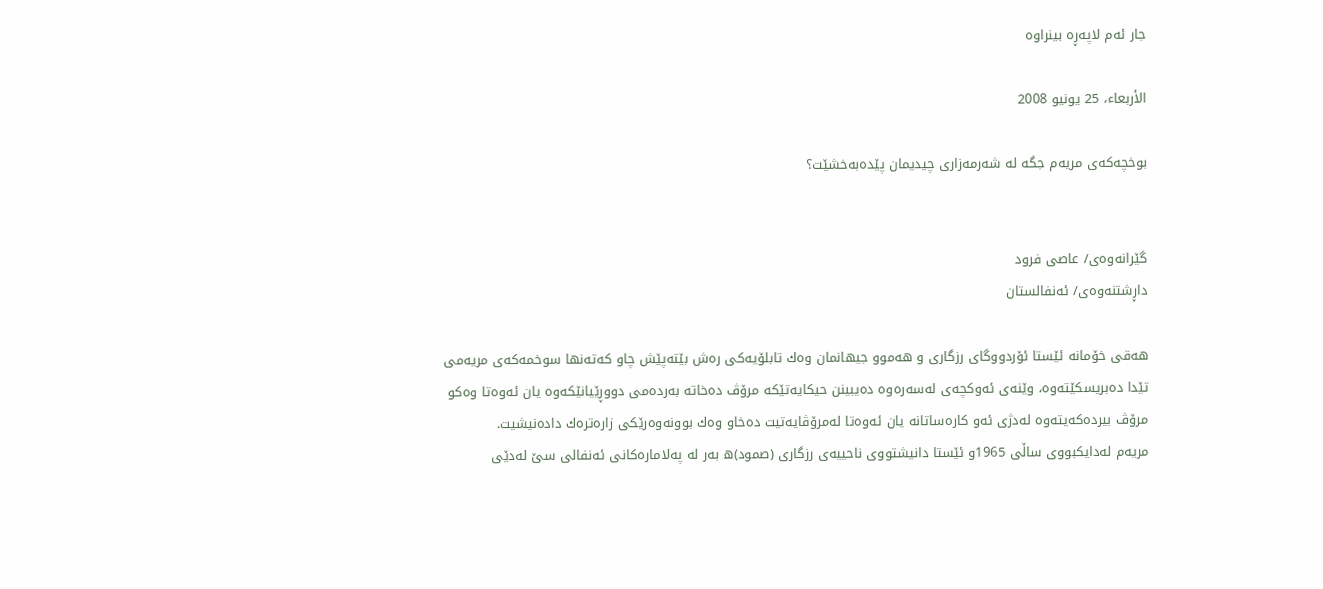جار ئەم لاپەڕە بینراوە

الأربعاء، 25 يونيو 2008

بوخچه‌كه‌ی‌ مریه‌م جگه‌ له‌ شه‌رمه‌زاری‌ چیدیمان پێده‌به‌خشێت؟


گێرانه‌وه‌ی‌/ عاصی‌ فرود
داڕشتنه‌وه‌ی‌/ ئه‌نفالستان

هه‌قی‌ خۆمانه‌ ئێستا ئۆردووگای‌ رزگاری ‌و هه‌موو جیهانمان وه‌ك تابلۆیه‌كی‌ ره‌ش بێته‌پێش چاو كه‌ته‌نها سوخمه‌كه‌ی‌ مریه‌می‌ تێدا ده‌بریسكێته‌وه‌، وێنه‌ی‌ ئه‌وكچه‌ی‌ له‌سه‌ره‌وه‌ ده‌یبینن حیكایه‌تێكه‌ مرۆڤ ده‌خاته‌ به‌رده‌می‌ دووڕێیانێكه‌وه‌ یان ئه‌وه‌تا وه‌كو مرۆڤ بیرده‌كه‌یته‌وه‌ له‌دژی‌ ئه‌و كاره‌ساتانه‌ یان ئه‌وه‌تا له‌مرۆڤایه‌تیت ده‌خا‌و وه‌ك بوونه‌وه‌رێكی‌ زاره‌تره‌ك داده‌نیشیت.
مریه‌م له‌دایكبووی‌ ساڵی‌ 1965و ئێستا دانیشتووی‌ ناحییه‌ی‌ رزگاری‌ (صمود)ه‌ به‌ر له‌ په‌لاماره‌كانی‌ ئه‌نفالی‌ سێ‌ له‌دێی‌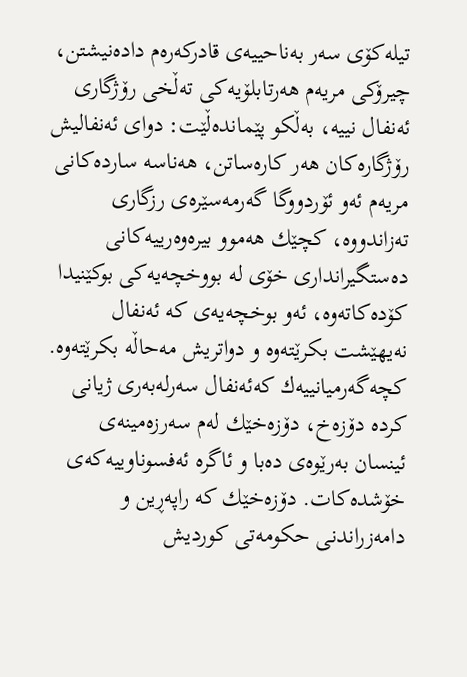تیله‌كۆی‌ سه‌ر به‌ناحییه‌ی‌ قادركه‌ره‌م داده‌نیشتن، چیرۆكی‌ مریه‌م هه‌رتابلۆیه‌كی‌ ته‌ڵخی‌ رۆژگاری‌ ئه‌نفال نییه‌، به‌ڵكو پێمانده‌ڵێت: دوای‌ ئه‌نفالیش رۆژگاره‌كان هه‌ر كاره‌ساتن، هه‌ناسه‌ سارده‌كانی‌ مریه‌م ئه‌و ئۆردووگا گه‌رمه‌سێره‌ی‌ رزگاری‌ ته‌زاندووه‌، كچێك هه‌موو بیره‌وه‌رییه‌كانی‌ ده‌ستگیرانداری‌ خۆی‌ له‌ بووخچه‌یه‌كی‌ بوكێنیدا كۆده‌كاته‌وه‌، ئه‌و بوخچه‌یه‌ی‌ كه‌ ئه‌نفال نه‌یهێشت بكرێته‌وه‌ ‌و دواتریش مه‌حاڵه‌ بكرێته‌وه‌.
كچه‌گه‌رمیانییه‌ك كه‌ئه‌نفال سه‌رله‌به‌ری‌ ژیانی‌ كرده‌ دۆزه‌خ، دۆزه‌خێك له‌م سه‌رزه‌مینه‌ی‌ ئینسان به‌رێوه‌ی‌ ده‌با و ئاگره‌ ئه‌فسوناوییه‌كه‌ی‌ خۆشده‌كات. دۆزه‌خێك كه‌ راپه‌ڕین ‌و دامه‌زراندنی‌ حكومه‌تی‌ كوردیش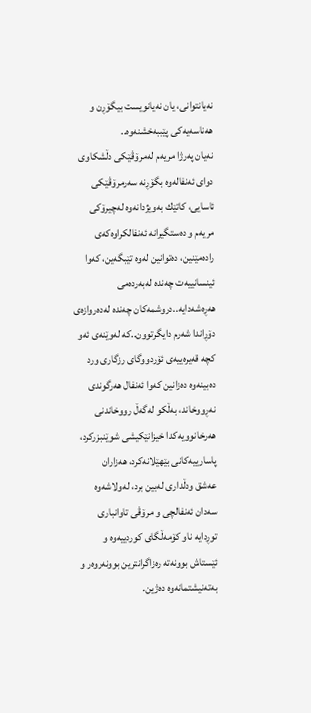نه‌یانتوانی‌، یان نه‌یانویست بیگۆڕن ‌و هه‌ناسه‌یه‌كی‌ پێببه‌خشنه‌وه‌..
نه‌یان په‌رژا مریه‌م له‌مرۆڤێكی‌ دڵشكاوی‌ دوای‌ ئه‌نفاله‌وه‌ بگۆڕنه‌ سه‌رمرۆڤێكی‌ ئاسایی‌، كاتێك به‌ویژدانه‌وه‌ له‌چیرۆكی‌ مریه‌م ‌و ده‌ستگیرانه‌ ئه‌نفالكراوه‌كه‌ی‌ راده‌مێنین، ده‌توانین له‌وه‌ تێبگه‌ین، كه‌وا ئینسانییه‌ت چه‌نده‌ له‌به‌رده‌می‌ هه‌ڕه‌شه‌دایه‌..دروشمه‌كان چه‌نده‌ له‌ده‌روازه‌ی‌ دۆڕاندا شه‌رم دایگرتوون..كه‌ له‌وێنه‌ی‌ ئه‌و كچه‌ قه‌یره‌ییه‌ی‌ ئۆردووگای‌ رزگاری‌ ورد ده‌بینه‌وه‌ ده‌زانین كه‌وا ئه‌نفال هه‌رگوندی‌ نه‌ڕووخاند، به‌ڵكو له‌گه‌ڵ رووخاندنی‌ هه‌رخانوویه‌كدا خیزانێكیشی‌ شوێنبزركرد، پاسارییه‌كانی‌ بێهێلانه‌كرد، هه‌زاران عه‌شق ‌ودڵداری‌ له‌بین برد، له‌ولاشه‌وه‌ سه‌دان ئه‌نفالچی‌ ‌و مرۆڤی‌ تاوانباری‌ توڕدایه‌ ناو كۆمه‌ڵگای‌ كوردییه‌وه‌ ‌و ئێستاش بوونه‌ته‌ ره‌زاگرانترین بوونه‌روه‌ر ‌و به‌ته‌نیشتمانه‌وه‌ ده‌ژین.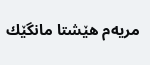مریه‌م هێشتا مانگێك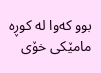بوو كه‌وا له‌ كوڕه‌ مامێكی‌ خۆی‌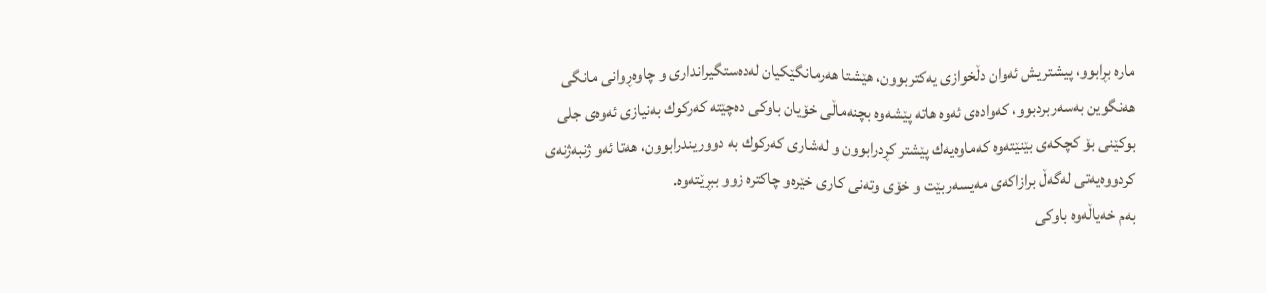ماره‌ بڕابوو، پیشتریش ئه‌وان دڵخوازی‌ یه‌كتربوون، هێشتا هه‌رمانگێكیان له‌ده‌ستگیرانداری‌ ‌و چاوه‌ڕوانی‌ مانگی‌ هه‌نگوین به‌سه‌ربردبوو، كه‌واده‌ی‌ ئه‌وه‌ هاته‌ پێشه‌وه‌ بچنه‌ماڵی‌ خۆیان باوكی‌ ده‌چێته‌ كه‌ركوك به‌نیازی‌ ئه‌وه‌ی‌ جلی‌ بوكێنی‌ بۆ كچكه‌ی‌ بێنێته‌وه‌ كه‌ماوه‌یه‌ك پێشتر كڕدرابوون ‌و له‌شاری‌ كه‌ركوك به‌ دووریندرابوون، هه‌تا ئه‌و ژنبه‌ژنه‌ی‌ كردووه‌یه‌تی‌ له‌گه‌ڵ برازاكه‌ی‌ مه‌یسه‌ربێت ‌و خۆی‌ وته‌نی‌ كاری‌ خێره‌‌و چاكتره‌ زوو ببڕێته‌وه‌.
به‌م خه‌یاڵه‌وه‌ باوكی‌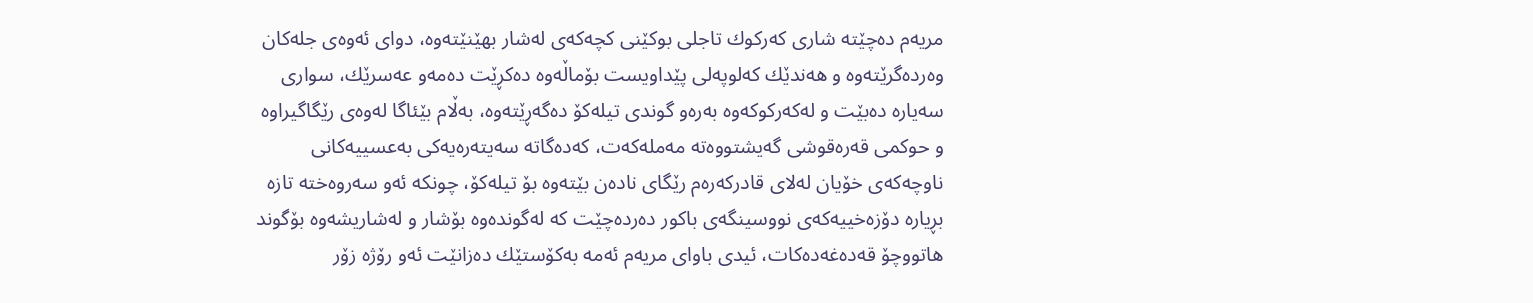مریه‌م ده‌چێته‌ شاری‌ كه‌ركوك تاجلی‌ بوكێنی‌ كچه‌كه‌ی‌ له‌شار بهێنێته‌وه‌، دوای‌ ئه‌وه‌ی‌ جله‌كان وه‌رده‌گرێته‌وه‌ و هه‌ندێك كه‌لوپه‌لی‌ پێداویست بۆماڵه‌وه‌ ده‌كڕێت ده‌مه‌و عه‌سرێك، سواری‌ سه‌یاره‌ ده‌بێت ‌و له‌كه‌ركوكه‌وه‌ به‌ره‌و گوندی‌ تیله‌كۆ ده‌گه‌ڕێته‌وه‌، به‌ڵام بێئاگا له‌وه‌ی‌ رێگاگیراوه‌ و حوكمی‌ قه‌ره‌قوشی‌ گه‌یشتووه‌ته‌ مه‌مله‌كه‌ت، كه‌ده‌گاته‌ سه‌یته‌ره‌یه‌كی‌ به‌عسییه‌كانی‌ ناوچه‌كه‌ی‌ خۆیان له‌لای‌ قادركه‌ره‌م رێگای‌ ناده‌ن بێته‌وه‌ بۆ تیله‌كۆ، چونكه‌ ئه‌و سه‌روه‌خته‌ تازه‌ بڕیاره‌ دۆزه‌خییه‌كه‌ی‌ نووسینگه‌ی‌ باكور ده‌رده‌چێت كه‌ له‌گونده‌وه‌ بۆشار و له‌شاریشه‌وه‌ بۆگوند هاتووچۆ قه‌ده‌غه‌ده‌كات، ئیدی‌ باوای‌ مریه‌م ئه‌مه‌ به‌كۆستێك ده‌زانێت ئه‌و رۆژه‌ زۆر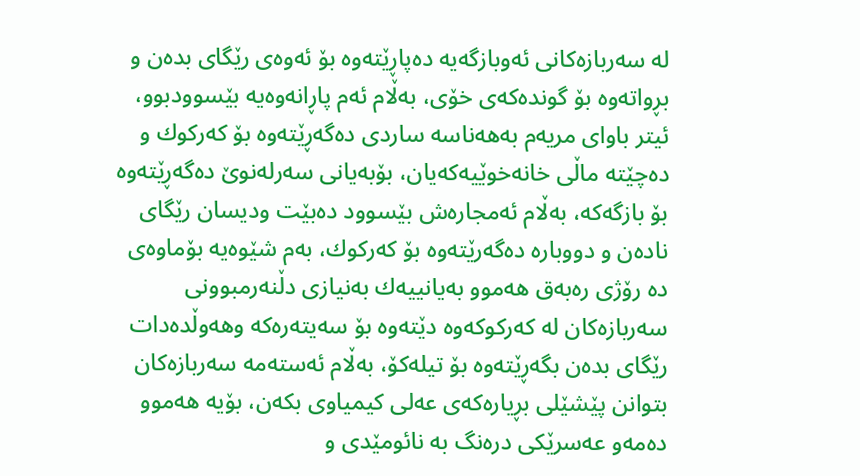له‌ سه‌ربازه‌كانی‌ ئه‌وبازگه‌یه‌ ده‌پاڕێته‌وه‌ بۆ ئه‌وه‌ی‌ رێگای‌ بده‌ن ‌و بڕواته‌وه‌ بۆ گونده‌كه‌ی‌ خۆی‌، به‌ڵام ئه‌م پاڕانه‌وه‌یه‌ بێسوودبوو، ئیتر باوای‌ مریه‌م به‌هه‌ناسه‌ ساردی‌ ده‌گه‌ڕێته‌وه‌ بۆ كه‌ركوك ‌و ده‌چێته‌ ماڵی‌ خانه‌خوێیه‌كه‌یان، بۆبه‌یانی‌ سه‌رله‌نوێ‌ ده‌گه‌ڕێته‌وه‌ بۆ بازگه‌كه‌، به‌ڵام ئه‌مجاره‌ش بێسوود ده‌بێت ‌ودیسان رێگای‌ ناده‌ن ‌و دووباره‌ ده‌گه‌رێته‌وه‌ بۆ كه‌ركوك، به‌م شێوه‌یه‌ بۆماوه‌ی‌ ده‌ رۆژی‌ ره‌به‌ق هه‌موو به‌یانییه‌ك به‌نیازی‌ دڵنه‌رمبوونی‌ سه‌ربازه‌كان له‌ كه‌ركوكه‌وه‌ دێته‌وه‌ بۆ سه‌یته‌ره‌كه‌ وهه‌وڵده‌دات رێگای‌ بده‌ن بگه‌ڕێته‌وه‌ بۆ تیله‌كۆ، به‌ڵام ئه‌سته‌مه‌ سه‌ربازه‌كان بتوانن پێشێلی‌ بڕیاره‌كه‌ی‌ عه‌لی‌ كیمیاوی‌ بكه‌ن، بۆیه‌ هه‌موو ده‌مه‌و عه‌سرێكی‌ دره‌نگ به‌ نائومێدی‌ ‌و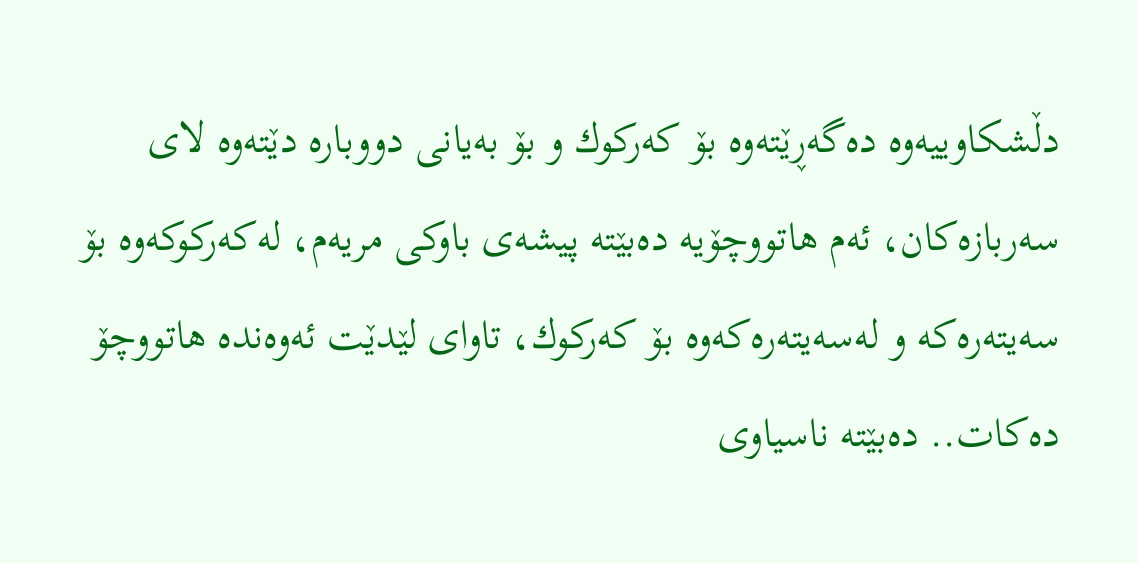دڵشكاوییه‌وه‌ ده‌گه‌ڕێته‌وه‌ بۆ كه‌ركوك ‌و بۆ به‌یانی‌ دووباره‌ دێته‌وه‌ لای‌ سه‌ربازه‌كان، ئه‌م هاتووچۆیه‌ ده‌بێته‌ پیشه‌ی‌ باوكی‌ مریه‌م، له‌كه‌ركوكه‌وه‌ بۆ سه‌یته‌ره‌كه‌ و له‌سه‌یته‌ره‌كه‌وه‌ بۆ كه‌ركوك، تاوای‌ لێدێت ئه‌وه‌نده‌ هاتووچۆ ده‌كات.. ده‌بێته‌ ناسیاوی‌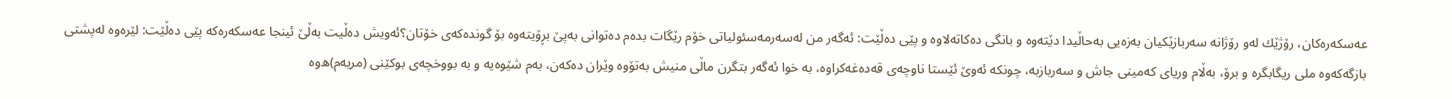عه‌سكه‌ره‌كان، رۆژێك له‌و رۆژانه‌ سه‌ربازێكیان به‌زه‌یی‌ به‌حاڵیدا دێته‌وه‌ و بانگی‌ ده‌كاته‌لاوه‌ ‌و پێی‌ ده‌ڵێت: ئه‌گه‌ر من له‌سه‌رمه‌سئولیاتی‌ خۆم رێگات بده‌م ده‌توانی‌ به‌پێ‌ بڕۆیته‌وه‌ بۆ گونده‌كه‌ی‌ خۆتان؟ئه‌ویش ده‌ڵیت به‌ڵێ‌ ئینجا عه‌سكه‌ره‌كه‌ پێی‌ ده‌ڵێت: لێره‌وه‌ له‌پشتی‌ بازگه‌كه‌وه‌ ملی‌ ریگابگره‌ و برۆ، به‌ڵام وریای‌ كه‌مینی‌ جاش ‌و سه‌ربازبه‌، چونكه‌ ئه‌وێ‌ ئێستا ناوچه‌ی‌ قه‌ده‌غه‌كراوه‌، به‌ خوا ئه‌گه‌ر بتگرن ماڵی‌ منیش به‌تۆوه‌ وێران ده‌كه‌ن، به‌م شێوه‌یه‌ ‌و به‌ بووخچه‌ی‌ بوكێنی‌ (مریه‌م)ه‌وه‌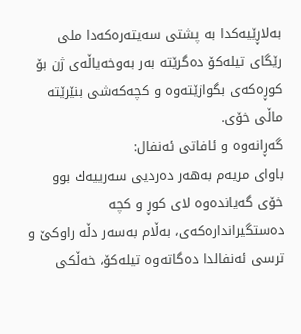به‌لاڕێیه‌كدا به‌ پشتی‌ سه‌یته‌ره‌كه‌دا ملی‌ رێگای‌ تیله‌كۆ ده‌گرێته‌ به‌ر به‌وخه‌یاڵه‌ی‌ ژن بۆ كوڕه‌كه‌ی‌ بگوازێته‌وه‌ و كچه‌كه‌شی‌ بنێرێته‌ ماڵی‌ خۆی‌.
گه‌ڕانه‌وه‌ و ئافاتی‌ ئه‌نفال:
باوای‌ مریه‌م به‌هه‌ر ده‌ردیی‌ سه‌رییه‌ك بوو خۆی‌ گه‌یانده‌وه‌ لای‌ كوڕ و كچه‌ ده‌ستگیرانداره‌كه‌ی‌، به‌ڵام به‌سه‌ر دڵه‌ راوكێ‌ ‌و ترسی‌ ئه‌نفالدا ده‌گاته‌وه‌ تیله‌كۆ، خه‌ڵكی‌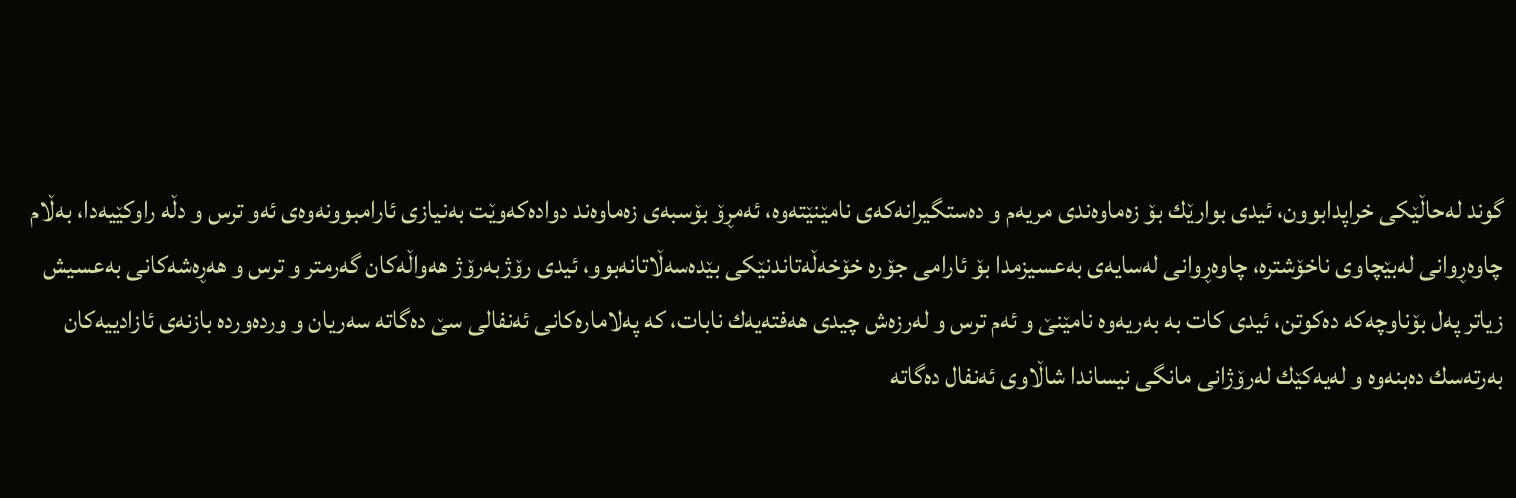گوند له‌حاڵێكی‌ خراپدابوون، ئیدی‌ بوارێك بۆ زه‌ماوه‌ندی‌ مریه‌م ‌و ده‌ستگیرانه‌كه‌ی‌ نامێنێته‌وه‌، ئه‌مڕۆ بۆسبه‌ی‌ زه‌ماوه‌ند دواده‌كه‌وێت به‌نیازی‌ ئارامبوونه‌وه‌ی‌ ئه‌و ترس ‌و دڵه‌ راوكێیه‌دا، به‌ڵام چاوه‌ڕوانی‌ له‌بێچاوی‌ ناخۆشتره‌، چاوه‌ڕوانی‌ له‌سایه‌ی‌ به‌عسیزمدا بۆ ئارامی‌ جۆره‌ خۆخه‌ڵه‌تاندنێكی‌ بێده‌سه‌ڵاتانه‌بوو، ئیدی‌ رۆژبه‌رۆژ هه‌واڵه‌كان گه‌رمتر ‌و ترس ‌و هه‌ڕه‌شه‌كانی‌ به‌عسیش زیاتر په‌ل بۆناوچه‌كه‌ ده‌كوتن، ئیدی‌ كات به‌ به‌ریه‌وه‌ نامێنێ‌ ‌و ئه‌م ترس ‌و له‌رزه‌ش چیدی‌ هه‌فته‌یه‌ك نابات، كه‌ په‌لاماره‌كانی‌ ئه‌نفالی‌ سێ‌ ده‌گاته‌ سه‌ریان ‌و ورده‌ورده‌ بازنه‌ی‌ ئازادییه‌كان به‌رته‌سك ده‌بنه‌وه‌ ‌و له‌یه‌كێك له‌رۆژانی‌ مانگی‌ نیساندا شاڵاوی‌ ئه‌نفال ده‌گاته‌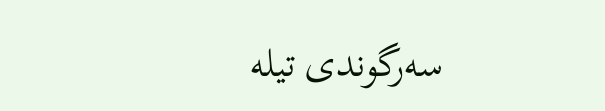سه‌رگوندی‌ تیله‌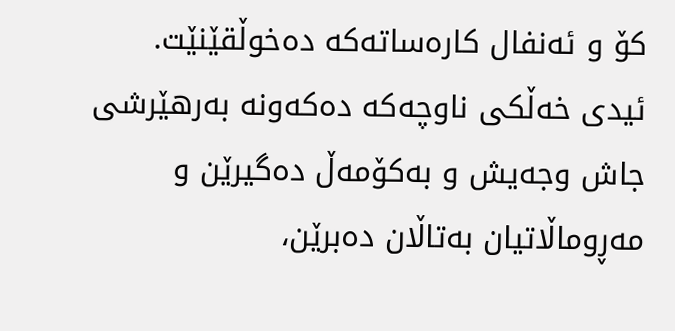كۆ ‌و ئه‌نفال كاره‌ساته‌كه‌ ده‌خوڵقێنێت.
ئیدی‌ خه‌ڵكی‌ ناوچه‌كه‌ ده‌كه‌ونه‌ به‌رهێرشی‌ جاش ‌وجه‌یش ‌و به‌كۆمه‌ڵ ده‌گیرێن ‌و مه‌ڕوماڵاتیان به‌تاڵان ده‌برێن،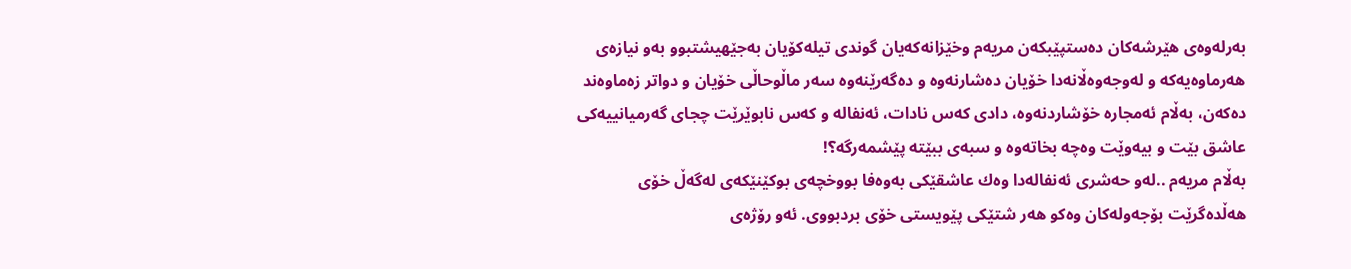به‌رله‌وه‌ی‌ هێرشه‌كان ده‌ستپێبكه‌ن مریه‌م ‌وخێزانه‌كه‌یان گوندی‌ تیله‌كۆیان به‌جێهیشتبوو به‌و نیازه‌ی‌ هه‌رماوه‌یه‌كه‌ و له‌وجه‌وه‌ڵانه‌دا خۆیان ده‌شارنه‌وه‌ و ده‌گه‌رێنه‌وه‌ سه‌ر ماڵوحاڵی‌ خۆیان ‌و دواتر زه‌ماوه‌ند ده‌كه‌ن، به‌ڵام ئه‌مجاره‌ خۆشاردنه‌وه‌، دادی‌ كه‌س نادات، ئه‌نفاله‌ و كه‌س نابوێرێت چجای‌ گه‌رمیانییه‌كی‌ عاشق بێت ‌و بیه‌وێت وه‌چه‌ بخاته‌وه‌ و سبه‌ی‌ ببێته‌ پێشمه‌رگه‌؟!
به‌ڵام مریه‌م ..له‌و حه‌شری‌ ئه‌نفاله‌دا وه‌ك عاشقێكی‌ به‌وه‌فا بووخچه‌ی‌ بوكێنێكه‌ی‌ له‌گه‌ڵ خۆی‌ هه‌ڵده‌گرێت بۆجه‌وله‌كان وه‌كو هه‌ر شتێكی‌ پێویستی‌ خۆی‌ بردبووی‌. ئه‌و رۆژه‌ی‌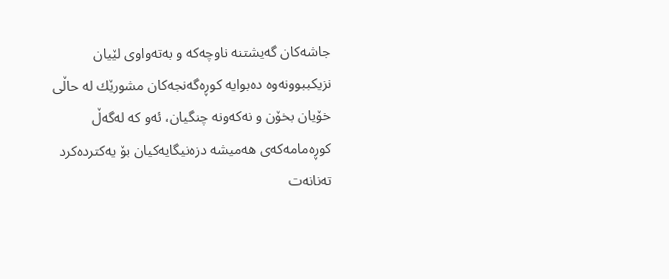جاشه‌كان گه‌یشتنه‌ ناوچه‌كه‌ و به‌ته‌واوی‌ لێیان نزیكببوونه‌وه‌ ده‌بوایه‌ كوڕه‌گه‌نجه‌كان مشورێك له‌ حاڵی‌ خۆیان بخۆن ‌و نه‌كه‌ونه‌ چنگیان، ئه‌و كه‌ له‌گه‌ڵ كوڕه‌مامه‌كه‌ی‌ هه‌میشه‌ دزه‌نیگایه‌كیان بۆ یه‌كترده‌كرد ته‌نانه‌ت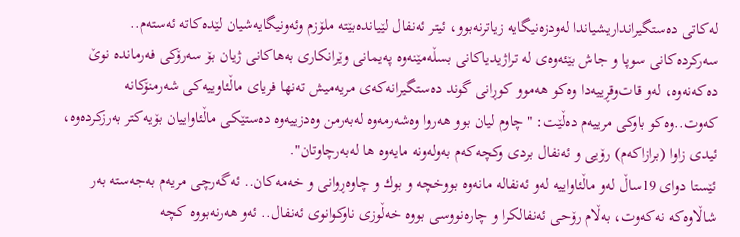له‌كاتی‌ ده‌ستگیرانداریشیاندا له‌ودزه‌نیگایه‌ زیاترنه‌بوو، ئیتر ئه‌نفال لێیانده‌بێته‌ ملۆزم ‌وئه‌ونیگایه‌شیان لێده‌كاته‌ ئه‌سته‌م..
سه‌ركرده‌كانی‌ سوپا ‌و جاش بێئه‌وه‌ی‌ له‌ تراژیدیاكانی‌ بسڵه‌مێنه‌وه‌ په‌یمانی‌ وێرانكاری‌ به‌هاكانی‌ ژیان بۆ سه‌رۆكی‌ فه‌رمانده‌ نوێ‌ ده‌كه‌نه‌وه‌، له‌و قات‌وقڕییه‌دا وه‌كو هه‌موو كوڕانی‌ گوند ده‌ستگیرانه‌كه‌ی‌ مریه‌میش ته‌نها فریای‌ ماڵئاوییه‌كی‌ شه‌رمنۆكانه‌ كه‌وت..وه‌كو باوكی‌ مرییه‌م ده‌ڵێت: "چاوم لیان بوو هه‌روا وه‌شه‌رمه‌وه‌ له‌به‌رمن وه‌دزییه‌وه‌ ده‌ستێكی‌ ماڵئاواییان بۆیه‌كتر به‌رزكرده‌وه‌، ئیدی‌ زاوا (برازاكه‌م) رۆیی‌ ‌و ئه‌نفال بردی‌ ‌وكچه‌كه‌م به‌وله‌ونه‌ مایه‌وه‌ ها له‌به‌رچاوتان".
ئێستا دوای‌ 19ساڵ له‌و ماڵئاواییه‌ له‌و ئه‌نفاله‌ مانه‌وه‌ بووخچه‌ و بوك ‌و چاوه‌ڕوانی‌ ‌و خه‌مه‌كان.. ئه‌گه‌رچی‌ مریه‌م به‌جه‌سته‌ به‌ر شاڵاوه‌كه‌ نه‌كه‌وت، به‌ڵام رۆحی‌ ئه‌نفالكرا و چاره‌نووسی‌ بووه‌ خه‌ڵوزی‌ ناوكوانوی‌ ئه‌نفال.. ئه‌و هه‌رنه‌بووه‌ كچه‌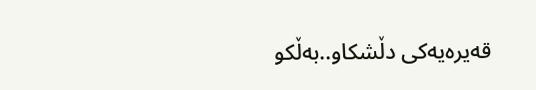قه‌یره‌یه‌كی‌ دڵشكاو..به‌ڵكو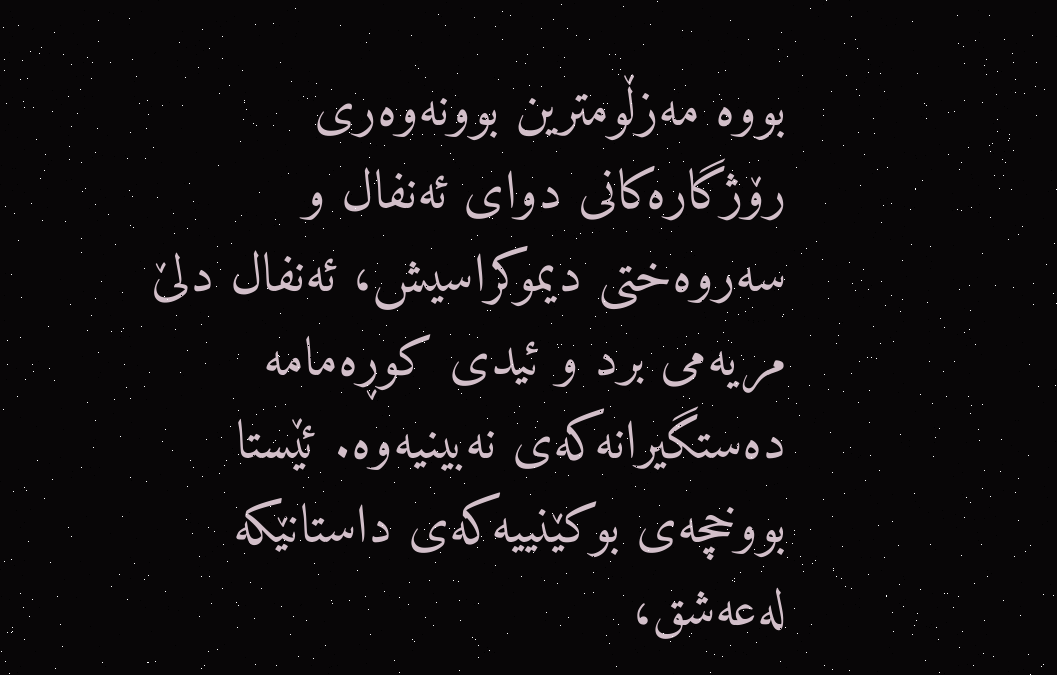بووه‌ مه‌زڵومترین بوونه‌وه‌ری‌ رۆژگاره‌كانی‌ دوای‌ ئه‌نفال ‌و سه‌روه‌ختی‌ دیموكراسیش، ئه‌نفال دلێ‌ مریه‌می‌ برد ‌و ئیدی‌ كوڕه‌مامه‌ ده‌ستگیرانه‌كه‌ی‌ نه‌بینیه‌وه‌. ئێستا بووخچه‌ی‌ بوكێنییه‌كه‌ی‌ داستانێكه‌ له‌عه‌شق،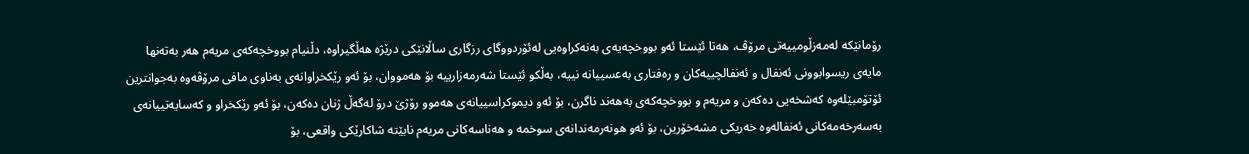رۆمانێكه‌ له‌مه‌زڵومییه‌تی‌ مرۆڤ، هه‌تا ئێستا ئه‌و بووخچه‌یه‌ی‌ به‌نه‌كراوه‌یی‌ له‌ئۆردووگای‌ رزگاری‌ ساڵانێكی‌ درێژه‌ هه‌ڵگیراوه‌، دڵنیام بووخچه‌كه‌ی‌ مریه‌م هه‌ر به‌ته‌نها مایه‌ی‌ ریسوابوونی‌ ئه‌نفال ‌و ئه‌نفالچییه‌كان ‌و ره‌فتاری‌ به‌عسییانه‌ نییه‌، به‌ڵكو ئێستا شه‌رمه‌زارییه‌ بۆ هه‌مووان، بۆ ئه‌و رێكخراوانه‌ی‌ به‌ناوی‌ مافی‌ مرۆڤه‌وه‌ به‌جوانترین ئۆتۆمبێله‌وه‌ كه‌شخه‌یی‌ ده‌كه‌ن ‌و مریه‌م ‌و بووخچه‌كه‌ی‌ به‌هه‌ند ناگرن، بۆ ئه‌و دیموكراسییانه‌ی‌ هه‌موو رۆژێ‌ درۆ له‌گه‌ڵ ژنان ده‌كه‌ن، بۆ ئه‌و رێكخراو و كه‌سایه‌تییانه‌ی‌ به‌سه‌رخه‌مه‌كانی‌ ئه‌نفاله‌وه‌ خه‌ریكی‌ مشه‌خۆرین، بۆ ئه‌و هونه‌رمه‌ندانه‌ی‌ سوخمه‌ و هه‌ناسه‌كانی‌ مریه‌م نابێته‌ شاكارێكی‌ واقعی‌، بۆ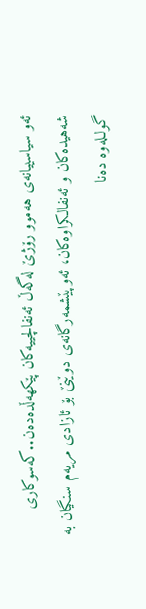ئه‌و سیاسییانه‌ی‌ هه‌موو رۆژێ‌ له‌گه‌ڵ ئه‌نفالچییه‌كان پێكهه‌ڵده‌ده‌ن..كه‌سوكاری‌ شه‌هیده‌كان ‌و ئه‌نفالكراوه‌كان، ئه‌وپێشمه‌رگانه‌ی‌ دوێنێ‌ بۆ ئازادی‌ مریه‌م سنگیان به‌ گولـله‌وه‌ ده‌نا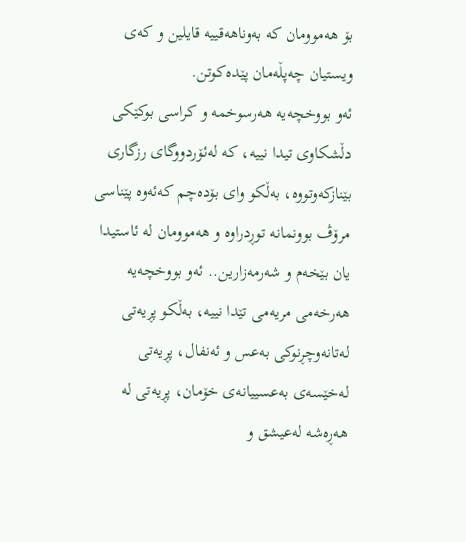بۆ هه‌موومان كه‌ به‌وناهه‌قییه‌ قایلین ‌و كه‌ی‌ ویستیان چه‌پڵه‌مان پێده‌كوتن.
ئه‌و بووخچه‌یه‌ هه‌رسوخمه‌ و كراسی‌ بوكێكی‌ دڵشكاوی‌ تیدا نییه‌، كه‌ له‌ئۆردووگای‌ رزگاری‌ بێنازكه‌وتووه‌، به‌ڵكو وای‌ بۆده‌چم كه‌ئه‌وه‌ پێناسی‌ مرۆڤ بوونمانه‌ توڕدراوه‌ و هه‌موومان له‌ ئاستیدا یان بێخه‌م ‌و شه‌رمه‌زارین.. ئه‌و بووخچه‌یه‌ هه‌رخه‌می‌ مریه‌می‌ تێدا نییه‌، به‌ڵكو پڕیه‌تی‌ له‌تانه‌وچڕنوكی‌ به‌عس ‌و ئه‌نفال، پڕیه‌تی‌ له‌خێسه‌ی‌ به‌عسییانه‌ی‌ خۆمان، پڕیه‌تی‌ له‌ هه‌ڕه‌شه‌ له‌عیشق ‌و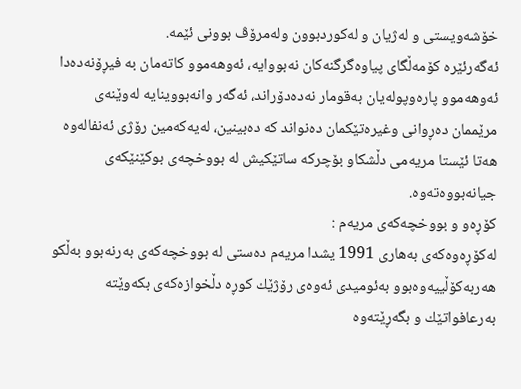خۆشه‌ویستی‌ ‌و له‌ژیان ‌و له‌كوردبوون ‌وله‌مرۆڤ بوونی‌ ئێمه‌.
ئه‌گه‌رئێره‌ كۆمه‌ڵگای‌ پیاوه‌گرگنه‌كان نه‌بووایه‌، ئه‌وهه‌موو كاته‌مان به‌ فیڕۆنه‌ده‌دا ئه‌وهه‌موو پاره‌وپوله‌یان به‌قومار نه‌ده‌دۆراند، ئه‌گه‌ر وانه‌بووینایه‌ له‌وێنه‌ی‌ مرێممان ده‌ڕوانی‌ ‌وغیره‌تێكمان ده‌نواند كه‌ ده‌بینین، له‌یه‌كه‌مین رۆژی‌ ئه‌نفاله‌وه‌ هه‌تا ئێستا مریه‌می‌ دڵشكاو بۆچركه‌ ساتێكیش له‌ بووخچه‌ی‌ بوكێنێكه‌ی‌ جیانه‌بووه‌ته‌وه‌.
كۆڕه‌و و بووخچه‌كه‌ی‌ مریه‌م :
له‌كۆڕه‌وه‌كه‌ی‌ به‌هاری‌ 1991 یشدا مریه‌م ده‌ستی‌ له‌ بووخچه‌كه‌ی‌ به‌رنه‌بوو به‌ڵكو هه‌ربه‌كۆڵییه‌وه‌بوو به‌ئومیدی‌ ئه‌وه‌ی‌ رۆژێك كوڕه‌ دڵخوازه‌كه‌ی‌ بكه‌وێته‌ به‌رعافواتێك ‌و بگه‌ڕێته‌وه‌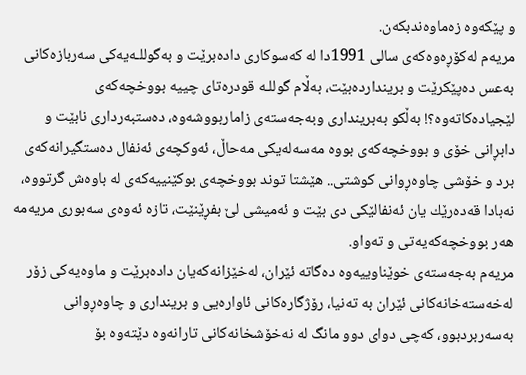و پێكه‌وه‌ زه‌ماوه‌ندبكه‌ن.
مریه‌م له‌كۆڕه‌وه‌كه‌ی‌ سالی‌ 1991دا له‌ كه‌سوكاری‌ داده‌برێت ‌و به‌گوللـه‌‌یه‌كی‌ سه‌ربازه‌كانی‌ به‌عس ده‌پێكرێت ‌و بریندارده‌بێت، به‌ڵام گوللـه‌ قودره‌تای‌ چییه‌ بووخچه‌كه‌ی‌ لێجیاده‌كاته‌وه‌؟! به‌ڵكو به‌برینداری‌ ‌وبه‌جه‌سته‌ی‌ زاماربووشه‌وه‌، ده‌ستبه‌رداری‌ نابێت ‌و دابڕانی‌ خۆی‌ ‌و بووخچه‌كه‌ی‌ بووه‌ مه‌سه‌له‌یكی‌ مه‌حاڵ، ئه‌وكچه‌ی‌ ئه‌نفال ده‌ستگیرانه‌كه‌ی‌ برد ‌و خۆشی‌ چاوه‌ڕوانی‌ كوشتی‌.. هێشتا توند بووخچه‌ی‌ بوكێنییه‌كه‌ی‌ له‌ باوه‌ش گرتووه‌، نه‌بادا قه‌ده‌رێك یان ئه‌نفالێكی‌ دی‌ بێت ‌و ئه‌میشی‌ لێ‌ بفڕێنێت، تازه‌ ئه‌وه‌ی‌ سه‌بوری‌ مریه‌مه‌ هه‌ر بووخچه‌كه‌یه‌تی‌ ‌و ته‌واو.
مریه‌م به‌جه‌سته‌ی‌ خوێناوییه‌وه‌ ده‌گاته‌ ئێران، له‌خێزانه‌كه‌یان داده‌برێت ‌و ماوه‌یه‌كی‌ زۆر له‌خه‌سته‌خانه‌كانی‌ ئێران به‌ ته‌نیا، رۆژگاره‌كانی‌ ئاواره‌یی‌ ‌و برینداری‌ ‌و چاوه‌ڕوانی‌ به‌سه‌ربردبوو، كه‌چی‌ دوای‌ دوو مانگ له‌ نه‌خۆشخانه‌كانی‌ تارانه‌وه‌ دێته‌وه‌ بۆ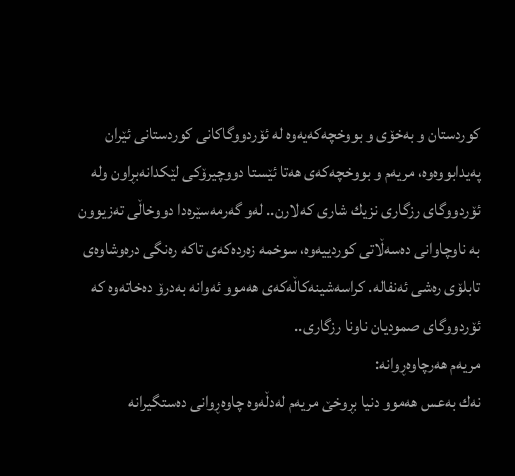كوردستان ‌و به‌خۆی‌ و بووخچه‌كه‌یه‌وه‌ له‌ ئۆردووگاكانی‌ كوردستانی‌ ئێران په‌یدابووه‌وه‌، مریه‌م ‌و بووخچه‌كه‌ی‌ هه‌تا ئێستا دووچیرۆكی‌ لێكدانه‌بڕاون ‌وله‌ ئۆردووگای‌ رزگاری‌ نزیك شاری‌ كه‌لارن.. له‌و گه‌رمه‌سێره‌دا دووخاڵی‌ ته‌زیوون به‌ ناوچاوانی‌ ده‌سه‌ڵاتی‌ كوردییه‌وه‌، سوخمه‌ زه‌رده‌كه‌ی‌ تاكه‌ ره‌نگی‌ دره‌وشاوه‌ی‌ تابلۆی‌ ره‌شی‌ ئه‌نفاله‌. كراسه‌شینه‌كاڵه‌كه‌ی‌ هه‌موو ئه‌وانه‌ به‌درۆ ده‌خاته‌وه‌ كه‌ ئۆردووگای‌ صمودیان ناونا رزگاری‌..
مریه‌م هه‌رچاوه‌ڕوانه‌:
نه‌ك به‌عس هه‌موو دنیا بڕوخێ‌ مریه‌م له‌دڵه‌وه‌ چاوه‌ڕوانی‌ ده‌ستگیرانه‌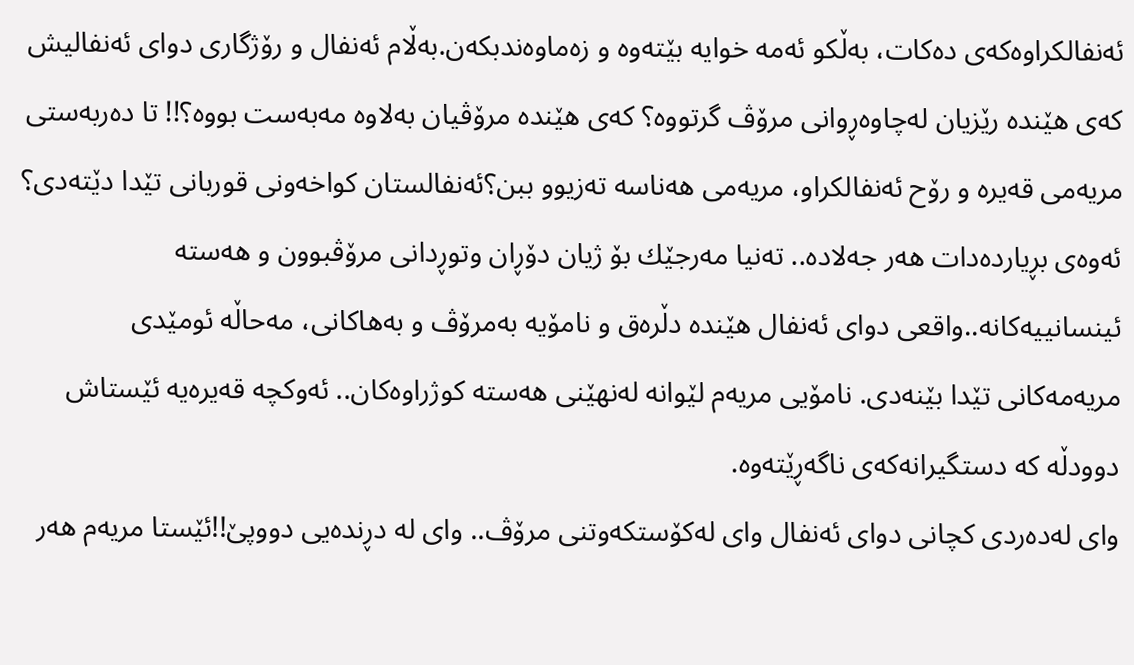ئه‌نفالكراوه‌كه‌ی‌ ده‌كات، به‌ڵكو ئه‌مه‌ خوایه‌ بێته‌وه‌ ‌و زه‌ماوه‌ندبكه‌ن.به‌ڵام ئه‌نفال ‌و رۆژگاری‌ دوای‌ ئه‌نفالیش كه‌ی‌ هێنده‌ رێزیان له‌چاوه‌ڕوانی‌ مرۆڤ گرتووه‌؟ كه‌ی‌ هێنده‌ مرۆڤیان به‌لاوه‌ مه‌به‌ست بووه‌؟!! تا ده‌ربه‌ستی‌ مریه‌می‌ قه‌یره‌ و رۆح ئه‌نفالكراو، مریه‌می‌ هه‌ناسه‌ ته‌زیوو ببن؟ئه‌نفالستان كواخه‌ونی‌ قوربانی‌ تێدا دێته‌دی‌؟ ئه‌وه‌ی‌ بڕیارده‌دات هه‌ر جه‌لاده‌.. ته‌نیا مه‌رجێك بۆ ژیان دۆڕان ‌وتوڕدانی‌ مرۆڤبوون ‌و هه‌سته‌ ئینسانییه‌كانه‌..واقعی‌ دوای‌ ئه‌نفال هێنده‌ دڵره‌ق ‌و نامۆیه‌ به‌مرۆڤ ‌و به‌هاكانی‌، مه‌حاڵه‌ ئومێدی‌ مریه‌مه‌كانی‌ تێدا بێنه‌دی‌. نامۆیی‌ مریه‌م لێوانه‌ له‌نهێنی‌ هه‌سته‌ كوژراوه‌كان.. ئه‌وكچه‌ قه‌یره‌یه‌ ئێستاش دوودڵه‌ كه‌ دستگیرانه‌كه‌ی‌ ناگه‌ڕێته‌وه‌.
وای‌ له‌ده‌ردی‌ كچانی‌ دوای‌ ئه‌نفال وای‌ له‌كۆستكه‌وتنی‌ مرۆڤ.. وای‌ له‌ دڕنده‌یی‌ دووپێ‌!!ئێستا مریه‌م هه‌ر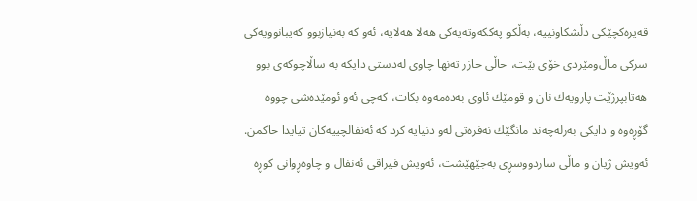قه‌یره‌كچێكی‌ دڵشكاونییه‌، به‌ڵكو په‌ككه‌وته‌یه‌كی‌ هه‌لا هه‌لایه‌، ئه‌و كه‌ به‌نیازبوو كه‌یبانوویه‌كی‌ سركی‌ ماڵ‌‌ومێردی‌ خۆی‌ بێت، حاڵی‌ حازر ته‌نها چاوی‌ له‌دستی‌ دایكه‌ به‌ ساڵاچوكه‌ی‌ بوو هه‌تابپرژێت پارویه‌ك نان ‌و قومێك ئاوی‌ به‌ده‌مه‌وه‌ بكات، كه‌چی‌ ئه‌و ئومێده‌شی‌ چووه‌ گۆڕه‌وه‌ و دایكی‌ به‌رله‌چه‌ند مانگێك نه‌فره‌تی‌ له‌و دنیایه‌ كرد كه‌ ئه‌نفالچییه‌كان تیایدا حاكمن. ئه‌ویش ژیان ‌و ماڵی‌ ساردووسڕی‌ به‌جێهێشت، ئه‌ویش فیراقی‌ ئه‌نفال ‌و چاوه‌ڕوانی‌ كوڕه‌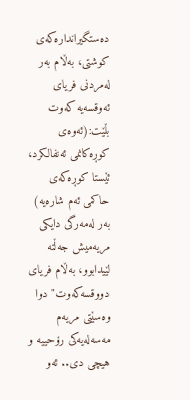ده‌ستگیرانداره‌كه‌ی‌ كوشتی‌، به‌ڵام به‌ر له‌مردنی‌ فریای‌ ئه‌وقسه‌یه‌ كه‌وت بڵێت:(ئه‌وه‌ی‌ كوڕه‌كانمی‌ ئه‌نفالكرد، ئێستا كوڕه‌كه‌ی‌ حاكمی‌ ئه‌م شاره‌یه‌) به‌ر له‌مه‌رگی‌ دایكی‌ مریه‌میش جه‌ڵته‌ لێیدابوو، به‌ڵام فریای‌ دووقسه‌كه‌وت" دوا وه‌سێتی‌ مریه‌م مه‌سه‌له‌یه‌كی‌ رۆحییه‌ و هیچی‌ دی‌.. ئه‌و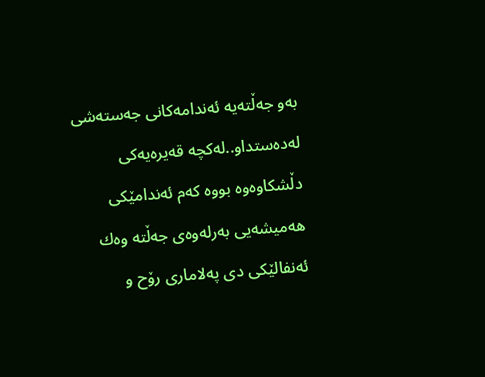به‌و جه‌ڵته‌یه‌ ئه‌ندامه‌كانی‌ جه‌سته‌شی‌ له‌ده‌ستدا‌و..له‌كچه‌ قه‌یره‌یه‌كی‌ دڵشكاوه‌وه‌ بووه‌ كه‌م ئه‌ندامێكی‌ هه‌میشه‌یی‌ به‌رله‌وه‌ی‌ جه‌ڵته‌ وه‌ك ئه‌نفالێكی‌ دی‌ په‌لاماری‌ رۆح ‌و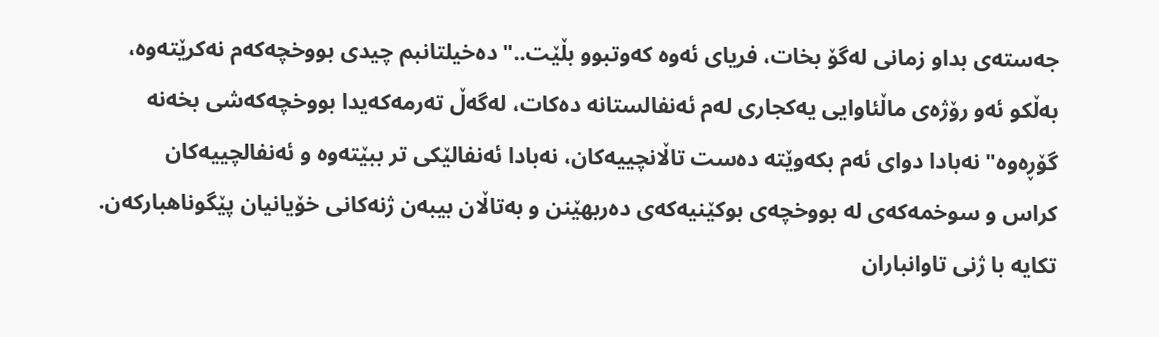جه‌سته‌ی‌ بدا‌و زمانی‌ له‌گۆ بخات، فریای‌ ئه‌وه‌ كه‌وتبوو بڵێت.."ده‌خیلتانبم چیدی‌ بووخچه‌كه‌م نه‌كرێته‌وه‌، به‌ڵكو ئه‌و رۆژه‌ی‌ ماڵئاوایی‌ یه‌كجاری‌ له‌م ئه‌نفالستانه‌ ده‌كات، له‌گه‌ڵ ته‌رمه‌كه‌یدا بووخچه‌كه‌شی‌ بخه‌نه‌ گۆڕه‌وه‌" نه‌بادا دوای‌ ئه‌م بكه‌وێته‌ ده‌ست تاڵانچییه‌كان، نه‌بادا ئه‌نفالێكی‌ تر ببێته‌وه‌ و ئه‌نفالچییه‌كان كراس ‌و سوخمه‌كه‌ی‌ له‌ بووخچه‌ی‌ بوكێنیه‌كه‌ی‌ ده‌ربهێنن ‌و به‌تاڵان بیبه‌ن ژنه‌كانی‌ خۆیانیان پێگوناهباركه‌ن. تكایه‌ با ژنی‌ تاوانباران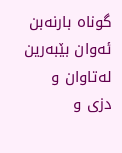گوناه بارنه‌بن ئه‌وان بێبه‌رین له‌تاوان ‌و دزی‌ ‌و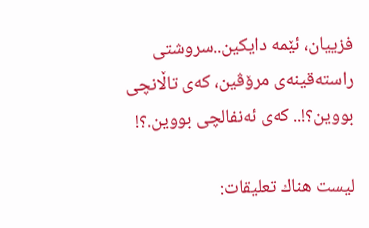فزییان، ئێمه‌ دایكین..سروشتی‌ راسته‌قینه‌ی‌ مرۆڤین، كه‌ی‌ تاڵانچی‌ بووین؟!.. كه‌ی‌ ئه‌نفالچی‌ بووین.؟!

ليست هناك تعليقات: